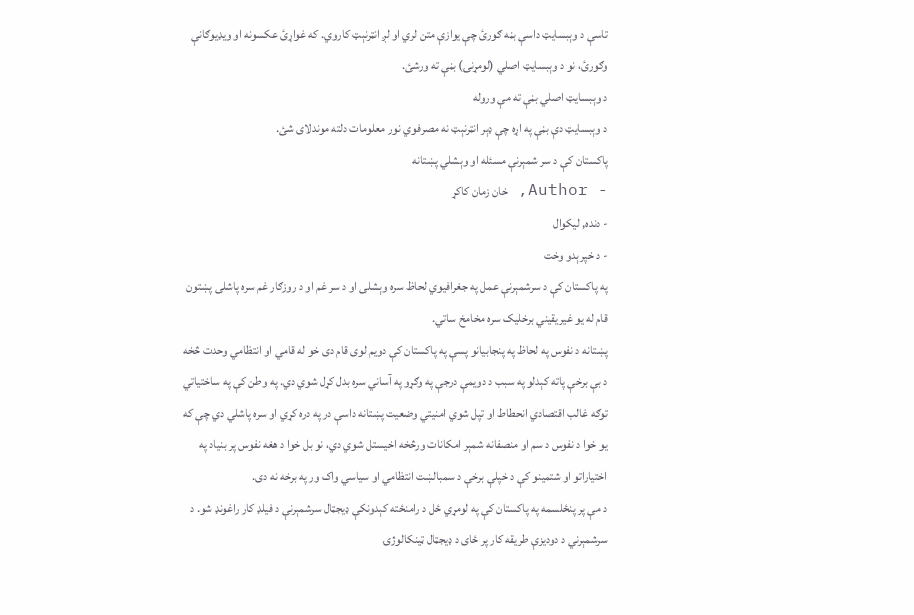تاسې د وېبسایټ داسې بڼه ګورئ چې یوازې متن لري او لږ انټرنېټ کاروي. که غواړئ عکسونه او ویډیوګانې وګورئ، نو د وېبسایټ اصلي (لومړنۍ) بڼې ته ورشئ.
د وېبسایټ اصلي بڼې ته مې وروله
د وېبسایټ دې بڼې په اړه چې ډېر انټرنېټ نه مصرفوي نور معلومات دلته موندلای شئ.
پاکستان کې د سر شمېرنې مسئله او وېشلي پښتانه
- Author, خان زمان کاکړ
- دنده, لیکوال
- د خپرېدو وخت
په پاکستان کې د سرشمېرنې عمل په جغرافيوي لحاظ سره وېشلی او د سر غم او د روزګار غم سره پاشلی پښتون قام له يو غیريقيني برخليک سره مخامخ ساتي.
پښتانه د نفوس په لحاظ په پنجابيانو پسې په پاکستان کې دويم لوی قام دی خو له قامي او انتظامي وحدت څخه د بې برخې پاته کېدلو په سبب د دويمې درجې په وګړو په آساني سره بدل کړل شوي دي. په وطن کې په ساختياتي توګه غالب اقتصادي انحطاط او تپل شوي امنيتي وضعيت پښتانه داسې در په دره کړي او سره پاشلي دي چې که يو خوا د نفوس د سم او منصفانه شمېر امکانات ورڅخه اخيستل شوي دي، نو بل خوا د هغه نفوس پر بنياد په اختياراتو او شتمينو کې د خپلې برخې د سمبالښت انتظامي او سياسي واک ور په برخه نه دی.
د مې پر پنځلسمه په پاکستان کې په لومړي ځل د رامنځته کېدونکې ډيجټال سرشمېرنې د فيلډ کار راغونډ شو. د سرشمېرني د دودیزې طريقه کار پر ځای د ډيجټال ټينکالوژۍ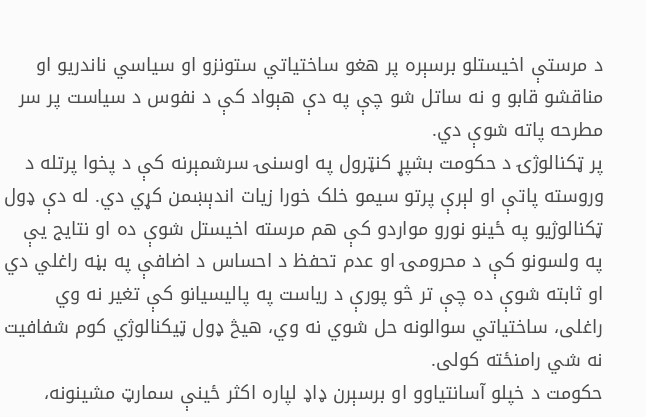د مرستې اخيستلو برسېره پر هغو ساختياتي ستونزو او سياسي ناندريو او مناقشو قابو و نه ساتل شو چې په دې هېواد کې د نفوس د سياست پر سر مطرحه پاته شوې دي.
پر ټکنالوژۍ د حکومت بشپړ کنټرول په اوسنۍ سرشمېرنه کې د پخوا پرتله د وروسته پاتې او لېرې پرتو سیمو خلک خورا زيات اندېښمن کړي دي. له دې ډول ټکنالوژيو په ځينو نورو مواردو کې هم مرسته اخيستل شوې ده او نتايج يې په ولسونو کې د محرومۍ او عدم تحفظ د احساس د اضافې په بڼه راغلي دي او ثابته شوې ده چې تر څو پورې د رياست په پاليسيانو کې تغير نه وي راغلی، ساختياتي سوالونه حل شوي نه وي، هيڅ ډول ټيکنالوژي کوم شفافيت نه شي رامنځته کولی.
حکومت د خپلو آسانتياوو او برسېرن ډاډ لپاره اکثر ځينې سمارټ مشينونه،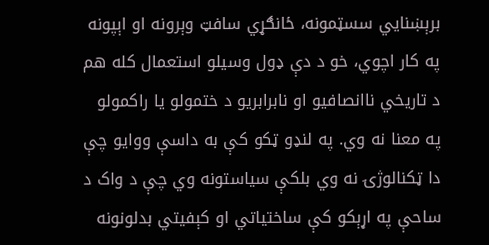برېښنايي سسټمونه، ځانګړي سافټ وېرونه او اېپونه په کار اچوي، خو د دې ډول وسيلو استعمال کله هم د تاريخي ناانصافيو او نابرابريو د ختمولو يا راکمولو په معنا نه وي. په لنډو ټکو کې به داسې ووايو چې دا ټکنالوژۍ نه وي بلکې سياستونه وي چې د واک د ساحې په اړېکو کې ساختياتي او کېفيتي بدلونونه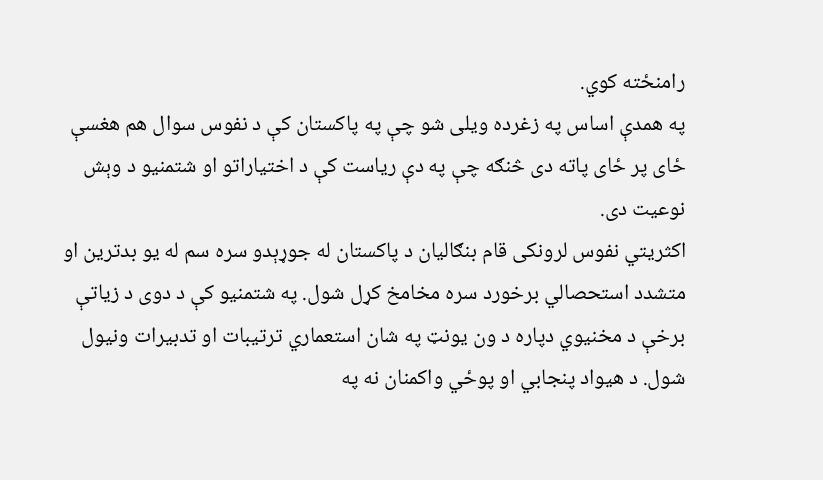رامنځته کوي.
په همدې اساس په زغرده ويلی شو چې په پاکستان کې د نفوس سوال هم هغسې ځای پر ځای پاته دی څنګه چې په دې رياست کې د اختياراتو او شتمنيو د وېش نوعيت دی.
اکثريتي نفوس لرونکی قام بنګاليان د پاکستان له جوړېدو سره سم له يو بدترين او متشدد استحصالي برخورد سره مخامخ کړل شول. په شتمنيو کې د دوی د زياتې برخې د مخنيوي دپاره د ون يونټ په شان استعماري ترتيبات او تدبيرات ونيول شول. د هيواد پنجابي او پوځي واکمنان نه په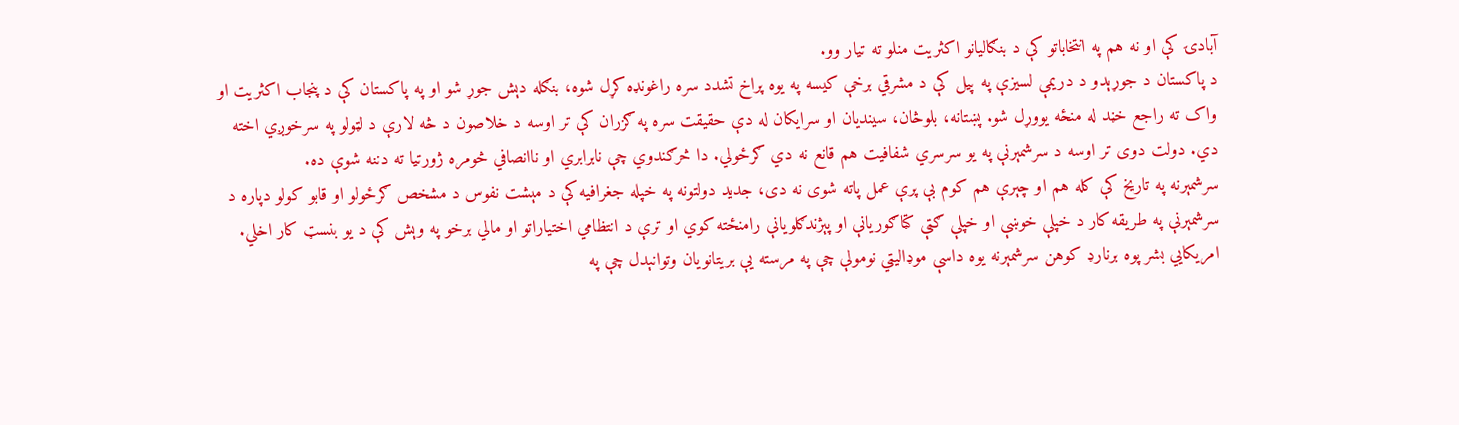آبادۍ کې او نه هم په انتخاباتو کې د بنګاليانو اکثريت منلو ته تيار وو.
د پاکستان د جوړېدو د دريمې لسيزې په پيل کې د مشرقي برخې کيسه په يوه پراخ تشدد سره راغونډه کړل شوه، بنګله دېش جوړ شو او په پاکستان کې د پنجاب اکثريت او واک ته راجع خڼد له منځه يووړل شو. پښتانه، بلوڅان، سينديان او سرايکان له دې حقيقت سره په ګزران کې تر اوسه د خلاصون د څه لارې د لټولو په سرخوږي اخته دي. دولت دوی تر اوسه د سرشمېرنې په يو سرسري شفافيت هم قانع نه دي ګرځولي. دا څرګندوي چې نابرابري او ناانصافي څومره ژورتيا ته دننه شوې ده.
سرشمېرنه په تاريخ کې کله هم او چېرې هم کوم بې پرې عمل پاته شوی نه دی، جديد دولتونه په خپله جغرافيه کې د مېشت نفوس د مشخص ګرځولو او قابو کولو دپاره د سرشمېرنې په طريقه کار د خپلې خوښې او خپلې ګټې کټاګوريانې او پېژندګلويانې رامنځته کوي او ترې د انتظامي اختياراتو او مالي برخو په وېش کې د يو بنسټ کار اخلي.
امريکايي بشر پوه برنارډ کوهن سرشمېرنه يوه داسې موډاليټي نومولې چې په مرسته يې بریتانويان وتوانېدل چې په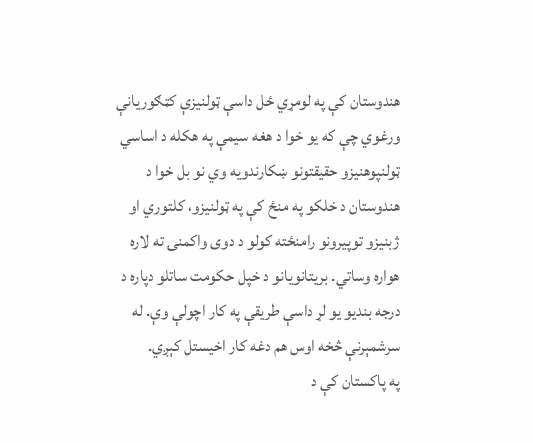هندوستان کې په لومړي ځل داسې ټولنيزې کټګوريانې ورغوي چې که يو خوا د هغه سيمې په هکله د اساسي ټولنپوهنيزو حقيقتونو ښکارندويه وي نو بل خوا د هندوستان د خلکو په منځ کې په ټولنيزو، کلتوري او ژبنيزو توپيرونو رامنځته کولو د دوی واکمنۍ ته لاره هواره وساتي. بریتانويانو د خپل حکومت ساتلو دپاره د درجه بنديو يو لړ داسې طريقې په کار اچولې وې. له سرشمېرنې څخه اوس هم دغه کار اخيستل کېږي.
په پاکستان کې د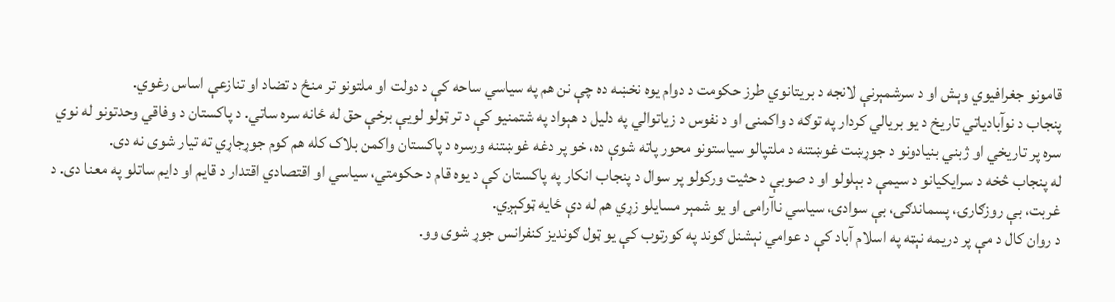قامونو جغرافيوي وېش او د سرشمېرنې لانجه د بریتانوي طرز حکومت د دوام يوه نخښه ده چې نن هم په سياسي ساحه کې د دولت او ملتونو تر منځ د تضاد او تنازعې اساس رغوي.
پنجاب د نوآبادياتي تاريخ د يو بريالي کردار په توګه د واکمنۍ او د نفوس د زياتوالي په دليل د هېواد په شتمنيو کې د تر ټولو لويې برخې حق له ځانه سره ساتي. د پاکستان د وفاقي وحدتونو له نوي سره پر تاريخي او ژبني بنيادونو د جوړښت غوښتنه د ملتپالو سياستونو محور پاته شوې ده، خو پر دغه غوښتنه ورسره د پاکستان واکمن بلاک کله هم کوم جوړجاړي ته تيار شوی نه دی.
له پنجاب څخه د سرايکيانو د سيمې د بېلولو او د صوبې د حثيت ورکولو پر سوال د پنجاب انکار په پاکستان کې د يوه قام د حکومتي، سياسي او اقتصادي اقتدار د قايم او دايم ساتلو په معنا دی. د غربت، بې روزګارۍ، پسماندګۍ، بې سوادۍ، سياسي ناآرامۍ او يو شمېر مسايلو زړي هم له دې ځايه ټوکېږي.
د روان کال د مې پر دريمه نېټه په اسلام آباد کې د عوامي نېشنل ګوند په کورتوب کې يو ټول ګونديز کنفرانس جوړ شوی وو.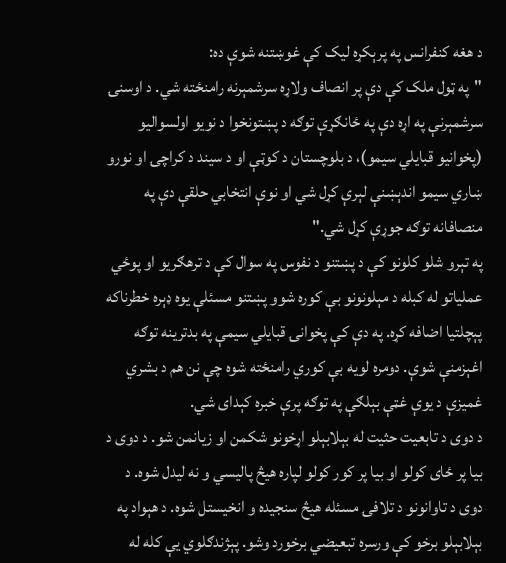د هغه کنفرانس په پرېکړه ليک کې غوښتنه شوې ده:
"په ټول ملک کې دې پر انصاف ولاړه سرشمېرنه رامنځته شي. د اوسنۍ سرشمېرنې په اړه دې په ځانګړې توګه د پښتونخوا د نویو اولسواليو (پخوانيو قبايلي سيمو)، د بلوچستان د کوټې او د سيند د کراچۍ او نورو ښاري سيمو اندېښنې لېرې کړل شي او نوې انتخابي حلقې دې په منصافانه توګه جوړې کړل شي."
په تېرو شلو کلونو کې د پښتنو د نفوس په سوال کې د ترهګريو او پوځي عملياتو له کبله د مېلونونو بې کوره شوو پښتنو مسئلې يوه ډېره خطرناکه پېچلتيا اضافه کړه. په دې کې پخوانۍ قبايلي سيمې په بدترينه توګه اغېزمنې شوې. دومره لويه بې کوري رامنځته شوه چې نن هم د بشري غميزې د يوې غټې بېلګې په توګه پرې خبره کېدای شي.
د دوی د تابعیت حثيت له بېلابېلو اړخونو شکمن او زيانمن شو. د دوی د بيا پر ځای کولو او بيا پر کور کولو لپاره هيڅ پاليسي و نه ليدل شوه. د دوی د تاوانونو د تلافۍ مسئله هيڅ سنجيده و انخيستل شوه. د هېواد په بېلابېلو برخو کې ورسره تبعیضي برخورد وشو. پېژندګلوي يې کله له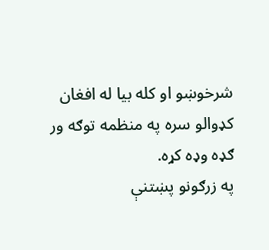شرخوښو او کله بیا له افغان کډوالو سره په منظمه توګه ور ګډه وډه کړه.
په زرګونو پښتنې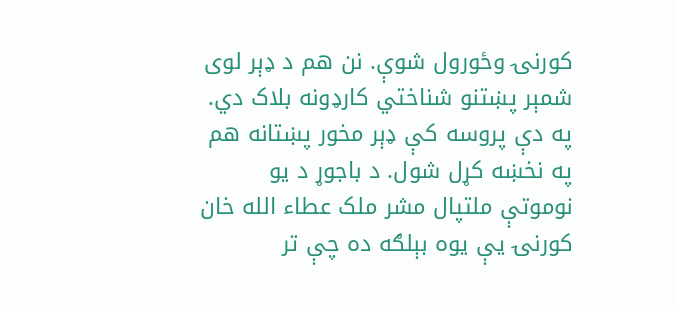کورنۍ وځورول شوې. نن هم د ډېر لوی شمېر پښتنو شناختي کارډونه بلاک دي. په دې پروسه کې ډېر مخور پښتانه هم په نخښه کړل شول. د باجوړ د يو نوموتې ملتپال مشر ملک عطاء الله خان کورنۍ يې يوه بېلګه ده چې تر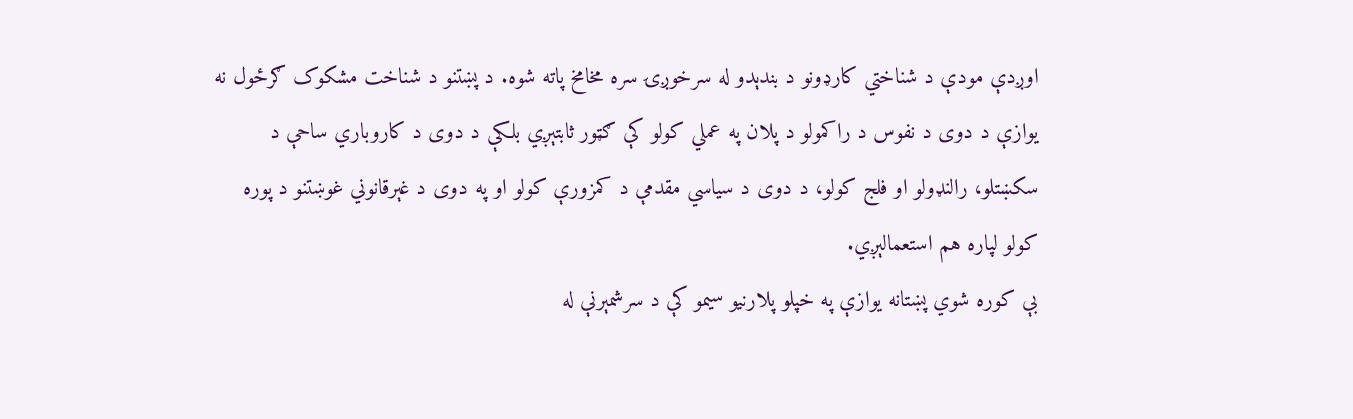اوږدې مودې د شناختي کارډونو د بندېدو له سرخوږۍ سره مخامخ پاته شوه. د پښتنو د شناخت مشکوک ګرځول نه يوازې د دوی د نفوس د راکمولو د پلان په عملي کولو کې ګټور ثابتېږي بلکې د دوی د کاروباري ساحې د سکښتلو، رالنډولو او فلج کولو، د دوی د سياسي مقدمې د کمزورې کولو او په دوی د غېرقانوني غوښتنو د پوره کولو لپاره هم استعمالېږي.
بې کوره شوي پښتانه يوازې په خپلو پلارنيو سيمو کې د سرشمېرنې له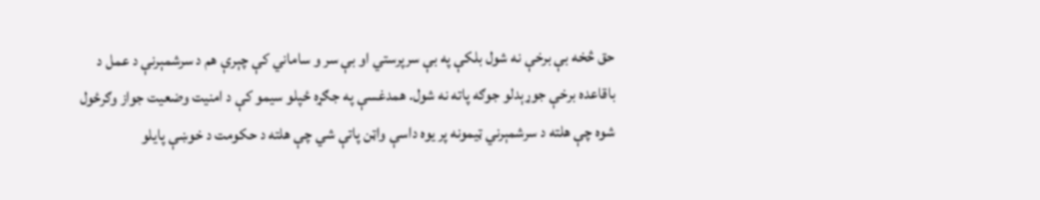حق څخه بې برخې نه شول بلکې په بې سرپرستي او بې سر و ساماني کې چېرې هم د سرشمېرنې د عمل د باقاعده برخې جوړېدلو جوګه پاته نه شول. همدغسې په جګړه ځپلو سيمو کې د امنيت وضعیت جواز وګرځول شوه چې هلته د سرشمېرني ټيمونه پر يوه داسې واټن پاتې شي چې هلته د حکومت د خوښې پایلو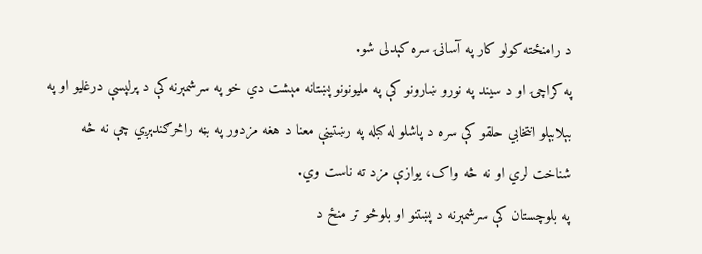د رامنځته کولو کار په آسانۍ سره کېدلی شو.
په کراچۍ او د سيند په نورو ښارونو کې په مليونونو پښتانه مېشت دي خو په سرشمېرنه کې د پرلپسې درغليو او په بېلابېلو انتخابي حلقو کې سره د پاشلو له کبله په رښتينې معنا د هغه مزدور په بڼه راڅرګندېږي چې نه څه شناخت لري او نه څه واک، يوازې مزد ته ناست وي.
په بلوچستان کې سرشمېرنه د پښتنو او بلوڅو تر منځ د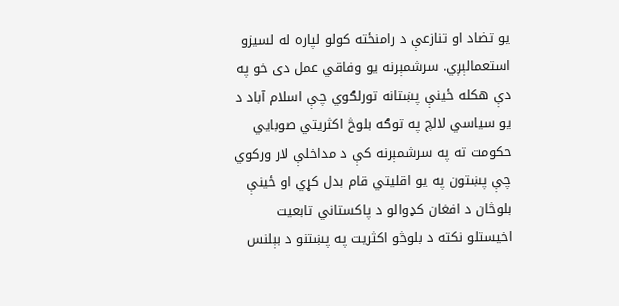يو تضاد او تنازعې د رامنځته کولو لپاره له لسيزو استعمالېږي. سرشمېرنه يو وفاقي عمل دی خو په دې هکله ځينې پښتانه تورلګوي چې اسلام آباد د يو سياسي لالچ په توګه بلوڅ اکثريتي صوبايي حکومت ته په سرشمېرنه کې د مداخلې لار ورکوي چې پښتون په يو اقليتي قام بدل کړي او ځينې بلوڅان د افغان کډوالو د پاکستاني تابعيت اخيستلو نکته د بلوڅو اکثريت په پښتنو د بېلنس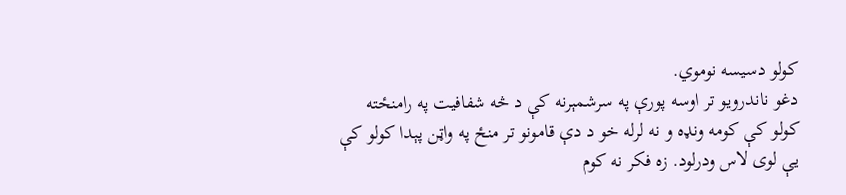کولو دسيسه نوموي.
دغو ناندرويو تر اوسه پورې په سرشمېرنه کې د څه شفافيت په رامنځته کولو کې کومه ونډه و نه لرله خو د دې قامونو تر منځ په واټن پېدا کولو کې يې لوی لاس ودرلود. زه فکر نه کوم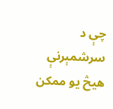چې د سرشمېرنې هيڅ يو ممکن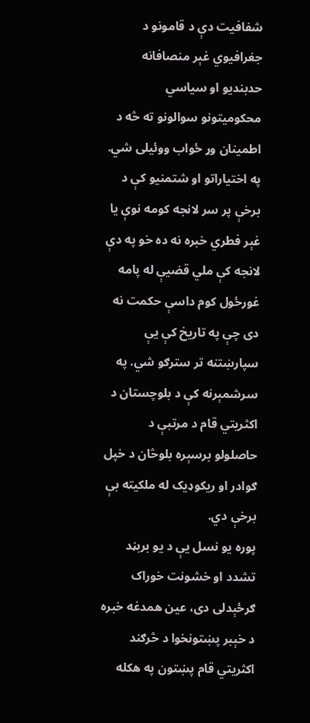شفافيت دې د قامونو د جغرافيوي غېر منصافانه حدبنديو او سياسي محکوميتونو سوالونو ته څه د اطمينان وړ ځواب ووئيلی شي.
په اختياراتو او شتمنيو کې د برخې پر سر لانجه کومه نوې يا غېر فطري خبره نه ده خو په دې لانجه کې ملي قضيې له پامه غورځول کوم داسې حکمت نه دی چې په تاريخ کې يې سپارښتنه تر سترګو شي. په سرشمېرنه کې د بلوچستان د اکثريتي قام د مرتبې د حاصلولو برسېره بلوڅان د خپل ګوادر او ريکوډيک له ملکيته بې برخې دي.
پوره يو نسل يې د يو بربڼد تشدد او خشونت خوراک ګرځېدلی دی، عين همدغه خبره د خېبر پښتونخوا د څرګند اکثريتي قام پښتون په هکله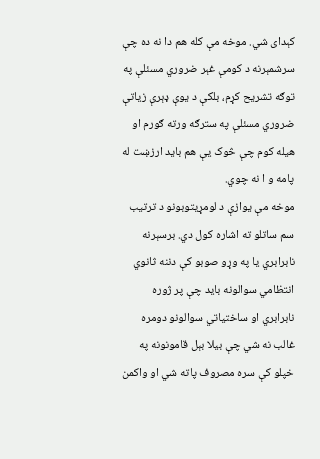کېدای شي. موخه مې کله هم دا نه ده چې سرشمېرنه د کومې غېر ضروري مسئلې په توګه تشريح کړم، بلکې د يوې ډېرې زياتې ضروري مسئلې په سترګه ورته ګورم او هيله کوم چې څوک يې هم بايد ارزښت له پامه و ا نه چوي.
موخه مې يوازې د لومړيتوبونو د ترتيب سم ساتلو ته اشاره کول دي. برسېرنه نابرابري يا په وړو صوبو کې دننه ثانوي انتظامي سوالونه بايد چې پر ژوره نابرابري او ساختياتي سوالونو دومره غالب نه شي چې بیلا بېل قامونونه په خپلو کې سره مصروف پاته شي او واکمن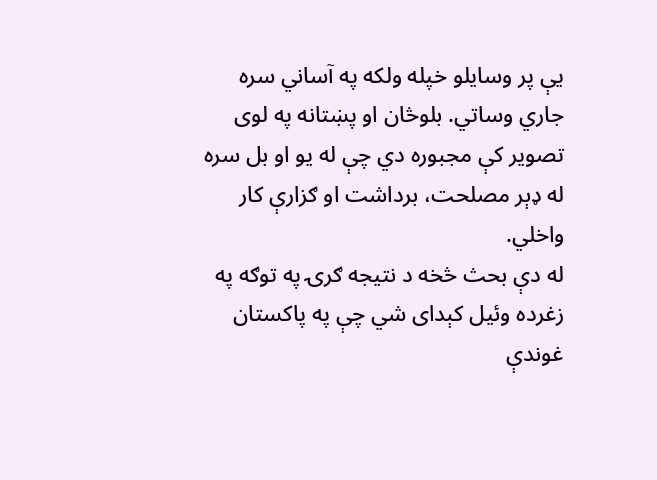يې پر وسایلو خپله ولکه په آساني سره جاري وساتي. بلوڅان او پښتانه په لوی تصوير کې مجبوره دي چې له يو او بل سره له ډېر مصلحت، برداشت او ګزارې کار واخلي.
له دې بحث څخه د نتيجه ګرۍ په توګه په زغرده وئيل کېدای شي چې په پاکستان غوندې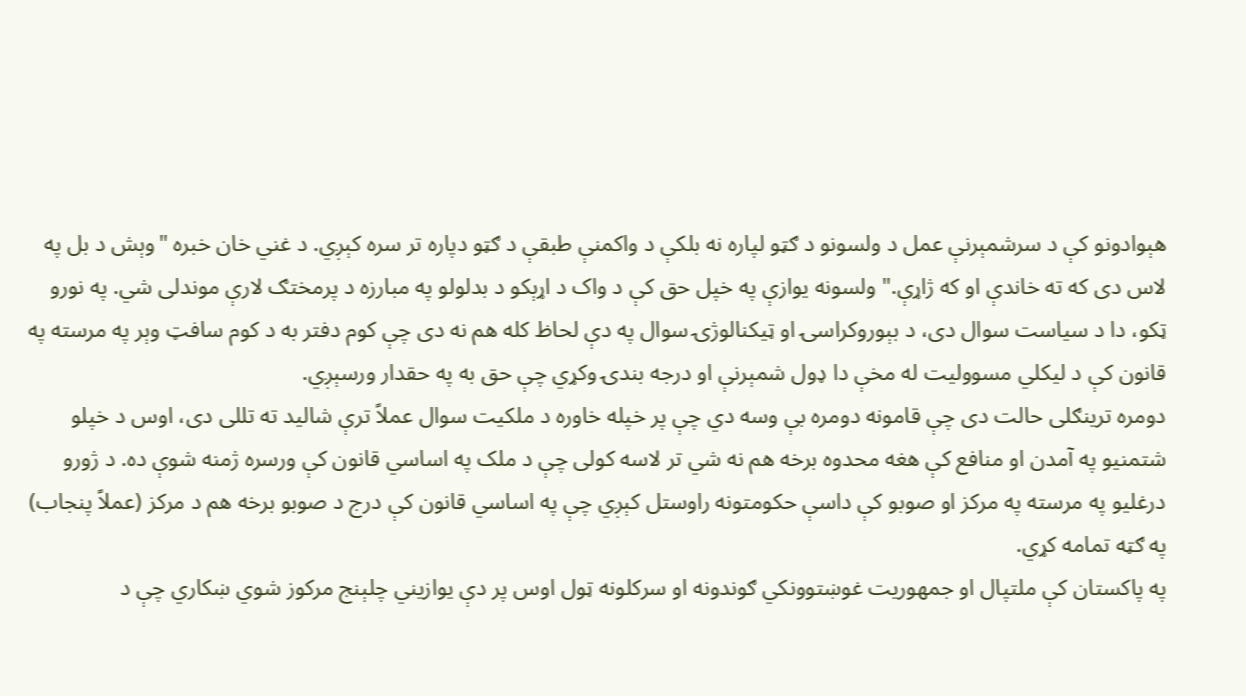هېوادونو کې د سرشمېرنې عمل د ولسونو د ګټو لپاره نه بلکې د واکمنې طبقې د ګټو دپاره تر سره کېږي. د غني خان خبره "وېش د بل په لاس دی که ته خاندې او که ژاړې." ولسونه يوازې په خپل حق کې د واک د اړېکو د بدلولو په مبارزه د پرمختګ لارې موندلی شي. په نورو ټکو، دا د سياست سوال دی، د بېوروکراسۍ او ټيکنالوژۍ سوال په دې لحاظ کله هم نه دی چې کوم دفتر به د کوم سافټ وېر په مرسته په قانون کې د ليکلي مسووليت له مخې دا ډول شمېرنې او درجه بندۍ وکړي چې حق به په حقدار ورسېږي.
دومره ترينګلی حالت دی چې قامونه دومره بې وسه دي چې پر خپله خاوره د ملکيت سوال عملاً ترې شاليد ته تللی دی، اوس د خپلو شتمنيو په آمدن او منافع کې هغه محدوه برخه هم نه شي تر لاسه کولی چې د ملک په اساسي قانون کې ورسره ژمنه شوې ده. د ژورو درغليو په مرسته په مرکز او صوبو کې داسې حکومتونه راوستل کېږي چې په اساسي قانون کې درج د صوبو برخه هم د مرکز (عملاً پنجاب) په ګټه تمامه کړي.
په پاکستان کې ملتپال او جمهوريت غوښتوونکي ګوندونه او سرکلونه ټول اوس پر دې يوازيني چلېنج مرکوز شوي ښکاري چې د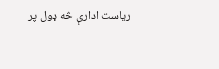رياست ادارې څه ډول پر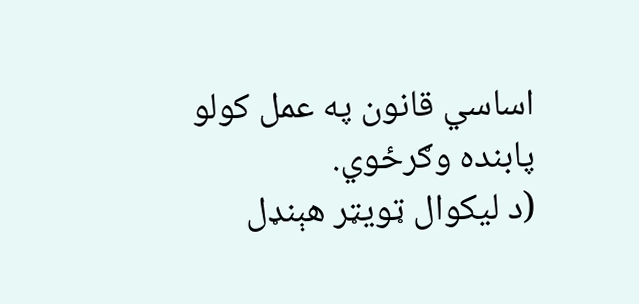اساسي قانون په عمل کولو پابنده وګرځوي.
(د ليکوال ټويټر هېنډل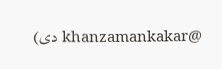@khanzamankakar دی)